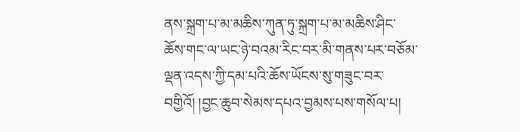ནས་སྐྲག་པ་མ་མཆིས་ཀུན་ཏུ་སྐྲག་པ་མ་མཆིས་ཤིང་ཆོས་གང་ལ་ཡང་ཉེ་བའམ་རིང་བར་མི་གནས་པར་བཅོམ་ལྡན་འདས་ཀྱི་དམ་པའི་ཆོས་ཡོངས་སུ་གཟུང་བར་བགྱིའོ། །བྱང་ཆུབ་སེམས་དཔའ་བྱམས་པས་གསོལ་པ།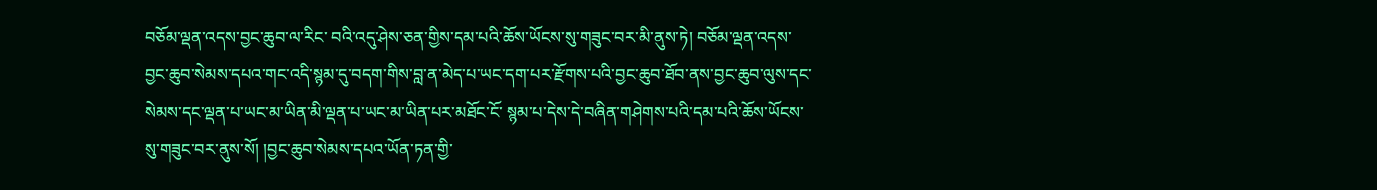བཅོམ་ལྡན་འདས་བྱང་ཆུབ་ལ་རིང་ བའི་འདུ་ཤེས་ཅན་གྱིས་དམ་པའི་ཆོས་ཡོངས་སུ་གཟུང་བར་མི་ནུས་ཏེ། བཅོམ་ལྡན་འདས་བྱང་ཆུབ་སེམས་དཔའ་གང་འདི་སྙམ་དུ་བདག་གིས་བླ་ན་མེད་པ་ཡང་དག་པར་རྫོགས་པའི་བྱང་ཆུབ་ཐོབ་ནས་བྱང་ཆུབ་ལུས་དང་སེམས་དང་ལྡན་པ་ཡང་མ་ཡིན་མི་ལྡན་པ་ཡང་མ་ཡིན་པར་མཐོང་ངོ་ སྙམ་པ་དེས་དེ་བཞིན་གཤེགས་པའི་དམ་པའི་ཆོས་ཡོངས་སུ་གཟུང་བར་ནུས་སོ། །བྱང་ཆུབ་སེམས་དཔའ་ཡོན་ཏན་གྱི་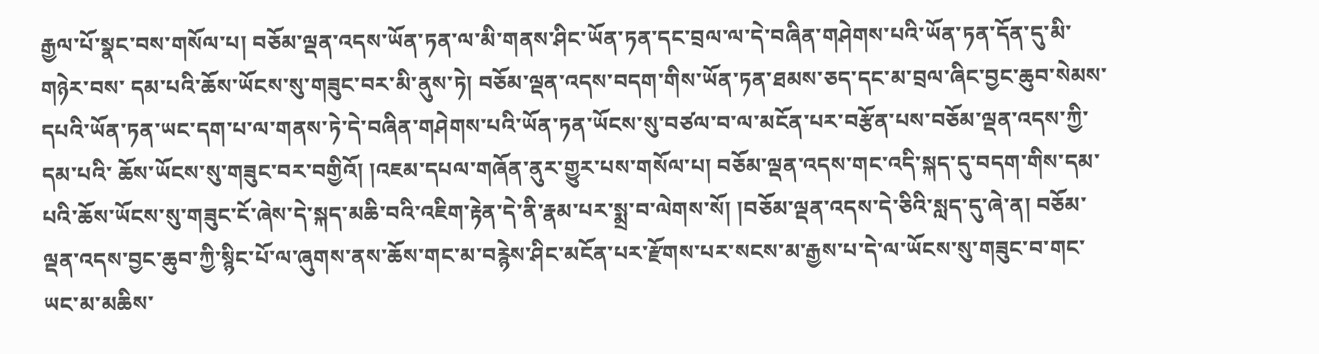རྒྱལ་པོ་སྣང་བས་གསོལ་པ། བཅོམ་ལྡན་འདས་ཡོན་ཏན་ལ་མི་གནས་ཤིང་ཡོན་ཏན་དང་བྲལ་ལ་དེ་བཞིན་གཤེགས་པའི་ཡོན་ཏན་དོན་དུ་མི་གཉེར་བས་ དམ་པའི་ཆོས་ཡོངས་སུ་གཟུང་བར་མི་ནུས་ཏེ། བཅོམ་ལྡན་འདས་བདག་གིས་ཡོན་ཏན་ཐམས་ཅད་དང་མ་བྲལ་ཞིང་བྱང་ཆུབ་སེམས་དཔའི་ཡོན་ཏན་ཡང་དག་པ་ལ་གནས་ཏེ་དེ་བཞིན་གཤེགས་པའི་ཡོན་ཏན་ཡོངས་སུ་བཙལ་བ་ལ་མངོན་པར་བརྩོན་པས་བཅོམ་ལྡན་འདས་ཀྱི་དམ་པའི་ ཆོས་ཡོངས་སུ་གཟུང་བར་བགྱིའོ། །འཇམ་དཔལ་གཞོན་ནུར་གྱུར་པས་གསོལ་པ། བཅོམ་ལྡན་འདས་གང་འདི་སྐད་དུ་བདག་གིས་དམ་པའི་ཆོས་ཡོངས་སུ་གཟུང་ངོ་ཞེས་དེ་སྐད་མཆི་བའི་འཇིག་རྟེན་དེ་ནི་རྣམ་པར་སྨྲ་བ་ལེགས་སོ། །བཅོམ་ལྡན་འདས་དེ་ཅིའི་སླད་དུ་ཞེ་ན། བཅོམ་ ལྡན་འདས་བྱང་ཆུབ་ཀྱི་སྙིང་པོ་ལ་ཞུགས་ནས་ཆོས་གང་མ་བརྙེས་ཤིང་མངོན་པར་རྫོགས་པར་སངས་མ་རྒྱས་པ་དེ་ལ་ཡོངས་སུ་གཟུང་བ་གང་ཡང་མ་མཆིས་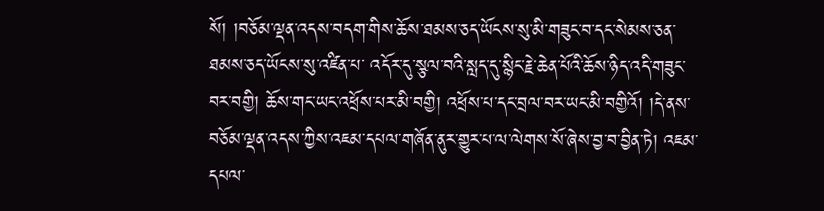སོ། །བཅོམ་ལྡན་འདས་བདག་གིས་ཆོས་ཐམས་ཅད་ཡོངས་སུ་མི་གཟུང་བ་དང་སེམས་ཅན་ཐམས་ཅད་ཡོངས་སུ་འཛིན་པ་ འདོར་དུ་སྩལ་བའི་སླད་དུ་སྙིང་རྗེ་ཆེན་པོའི་ཆོས་ཉིད་འདི་གཟུང་བར་བགྱི། ཆོས་གང་ཡང་འཕྲོས་པར་མི་བགྱི། འཕྲོས་པ་དང་བྲལ་བར་ཡང་མི་བགྱིའོ། །དེ་ནས་བཅོམ་ལྡན་འདས་ཀྱིས་འཇམ་དཔལ་གཞོན་ནུར་གྱུར་པ་ལ་ལེགས་སོ་ཞེས་བྱ་བ་བྱིན་ཏེ། འཇམ་དཔལ་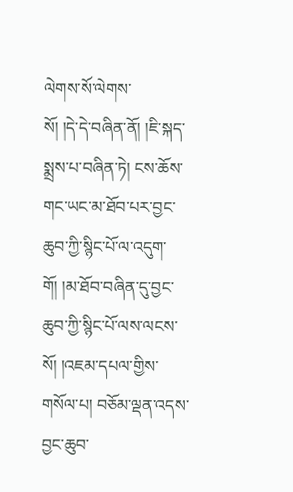ལེགས་སོ་ལེགས་
སོ། །དེ་དེ་བཞིན་ནོ། །ཇི་སྐད་སྨྲས་པ་བཞིན་ཏེ། ངས་ཆོས་གང་ཡང་མ་ཐོབ་པར་བྱང་ཆུབ་ཀྱི་སྙིང་པོ་ལ་འདུག་གོ། །མ་ཐོབ་བཞིན་དུ་བྱང་ཆུབ་ཀྱི་སྙིང་པོ་ལས་ལངས་སོ། །འཇམ་དཔལ་གྱིས་གསོལ་པ། བཅོམ་ལྡན་འདས་བྱང་ཆུབ་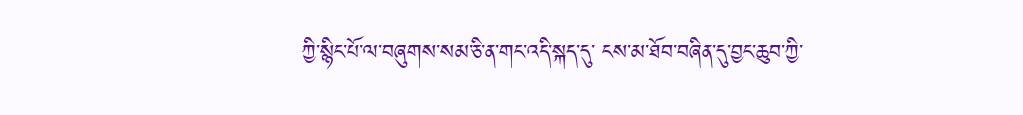ཀྱི་སྙིང་པོ་ལ་བཞུགས་སམ་ཅི་ན་གང་འདི་སྐད་དུ་ ངས་མ་ཐོབ་བཞིན་དུ་བྱང་ཆུབ་ཀྱི་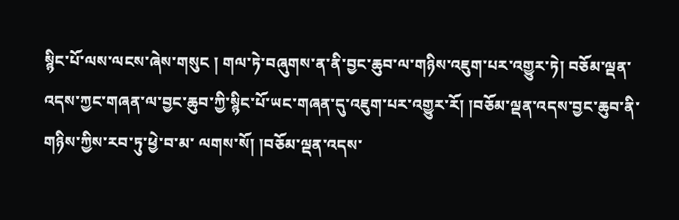སྙིང་པོ་ལས་ལངས་ཞེས་གསུང ། གལ་ཏེ་བཞུགས་ན་ནི་བྱང་ཆུབ་ལ་གཉིས་འཇུག་པར་འགྱུར་ཏེ། བཅོམ་ལྡན་འདས་ཀྱང་གཞན་ལ་བྱང་ཆུབ་ཀྱི་སྙིང་པོ་ཡང་གཞན་དུ་འཇུག་པར་འགྱུར་རོ། །བཅོམ་ལྡན་འདས་བྱང་ཆུབ་ནི་གཉིས་ཀྱིས་རབ་ཏུ་ཕྱེ་བ་མ་ ལགས་སོ། །བཅོམ་ལྡན་འདས་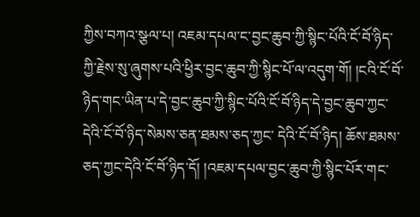ཀྱིས་བཀའ་སྩལ་པ། འཇམ་དཔལ་ང་བྱང་ཆུབ་ཀྱི་སྙིང་པོའི་ངོ་བོ་ཉིད་ཀྱི་རྗེས་སུ་ཞུགས་པའི་ཕྱིར་བྱང་ཆུབ་ཀྱི་སྙིང་པོ་ལ་འདུག་གོ། །ངའི་ངོ་བོ་ཉིད་གང་ཡིན་པ་དེ་བྱང་ཆུབ་ཀྱི་སྙིང་པོའི་ངོ་བོ་ཉིད་དེ་བྱང་ཆུབ་ཀྱང་དེའི་ངོ་བོ་ཉིད་སེམས་ཅན་ཐམས་ཅད་ཀྱང་ དེའི་ངོ་བོ་ཉིད། ཆོས་ཐམས་ཅད་ཀྱང་དེའི་ངོ་བོ་ཉིད་དོ། །འཇམ་དཔལ་བྱང་ཆུབ་ཀྱི་སྙིང་པོར་གང་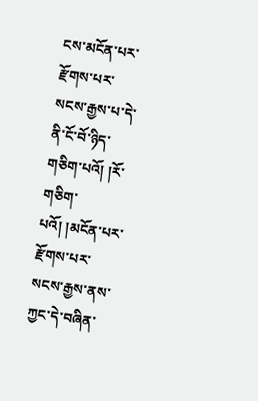ངས་མངོན་པར་རྫོགས་པར་སངས་རྒྱས་པ་དེ་ནི་ངོ་བོ་ཉིད་གཅིག་པའོ། །རོ་གཅིག་པའོ། །མངོན་པར་རྫོགས་པར་སངས་རྒྱས་ནས་ཀྱང་དེ་བཞིན་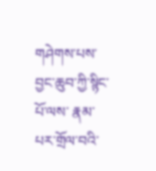གཤེགས་པས་བྱང་ཆུབ་ཀྱི་སྙིང་པོ་ལས་ རྣམ་པར་གྲོལ་བའི་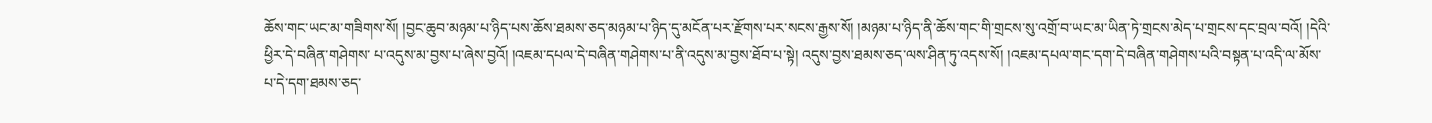ཆོས་གང་ཡང་མ་གཟིགས་སོ། །བྱང་ཆུབ་མཉམ་པ་ཉིད་པས་ཆོས་ཐམས་ཅད་མཉམ་པ་ཉིད་དུ་མངོན་པར་རྫོགས་པར་སངས་རྒྱས་སོ། །མཉམ་པ་ཉིད་ནི་ཆོས་གང་གི་གྲངས་སུ་འགྲོ་བ་ཡང་མ་ཡིན་ཏེ་གྲངས་མེད་པ་གྲངས་དང་བྲལ་བའོ། །དེའི་ཕྱིར་དེ་བཞིན་གཤེགས་ པ་འདུས་མ་བྱས་པ་ཞེས་བྱའོ། །འཇམ་དཔལ་དེ་བཞིན་གཤེགས་པ་ནི་འདུས་མ་བྱས་ཐོབ་པ་སྟེ། འདུས་བྱས་ཐམས་ཅད་ལས་ཤིན་ཏུ་འདས་སོ། །འཇམ་དཔལ་གང་དག་དེ་བཞིན་གཤེགས་པའི་བསྟན་པ་འདི་ལ་མོས་པ་དེ་དག་ཐམས་ཅད་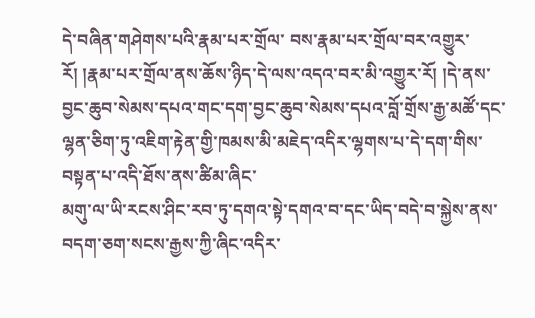དེ་བཞིན་གཤེགས་པའི་རྣམ་པར་གྲོལ་ བས་རྣམ་པར་གྲོལ་བར་འགྱུར་རོ། །རྣམ་པར་གྲོལ་ནས་ཆོས་ཉིད་དེ་ལས་འདའ་བར་མི་འགྱུར་རོ། །དེ་ནས་བྱང་ཆུབ་སེམས་དཔའ་གང་དག་བྱང་ཆུབ་སེམས་དཔའ་བློ་གྲོས་རྒྱ་མཚོ་དང་ལྷན་ཅིག་ཏུ་འཇིག་རྟེན་གྱི་ཁམས་མི་མཇེད་འདིར་ལྷགས་པ་དེ་དག་གིས་བསྟན་པ་འདི་ཐོས་ནས་ཚིམ་ཞིང་
མགུ་ལ་ཡི་རངས་ཤིང་རབ་ཏུ་དགའ་སྟེ་དགའ་བ་དང་ཡིད་བདེ་བ་སྐྱེས་ནས་བདག་ཅག་སངས་རྒྱས་ཀྱི་ཞིང་འདིར་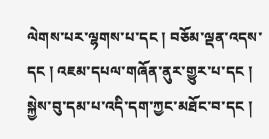ལེགས་པར་ལྷགས་པ་དང ། བཅོམ་ལྡན་འདས་དང ། འཇམ་དཔལ་གཞོན་ནུར་གྱུར་པ་དང ། སྐྱེས་བུ་དམ་པ་འདི་དག་ཀྱང་མཐོང་བ་དང །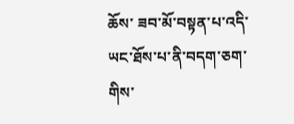ཆོས་ ཟབ་མོ་བསྟན་པ་འདི་ཡང་ཐོས་པ་ནི་བདག་ཅག་གིས་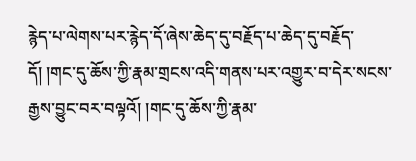རྙེད་པ་ལེགས་པར་རྙེད་དོ་ཞེས་ཆེད་དུ་བརྗོད་པ་ཆེད་དུ་བརྗོད་དོ། །གང་དུ་ཆོས་ཀྱི་རྣམ་གྲངས་འདི་གནས་པར་འགྱུར་བ་དེར་སངས་རྒྱས་བྱུང་བར་བལྟའོ། །གང་དུ་ཆོས་ཀྱི་རྣམ་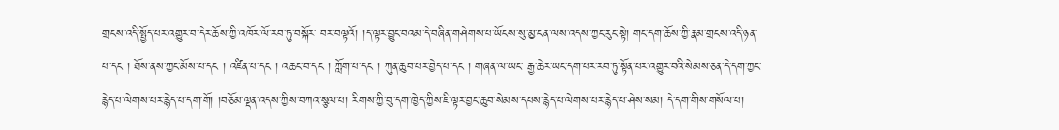གྲངས་འདི་སྤྱོད་པར་འགྱུར་བ་དེར་ཆོས་ཀྱི་འཁོར་ལོ་རབ་ཏུ་བསྐོར་ བར་བལྟའོ། །ད་ལྟར་བྱུང་བའམ་དེ་བཞིན་གཤེགས་པ་ཡོངས་སུ་མྱ་ངན་ལས་འདས་ཀྱང་རུང་སྟེ། གང་དག་ཆོས་ཀྱི་རྣམ་གྲངས་འདི་ཉན་པ་དང ། ཐོས་ནས་ཀྱང་མོས་པ་དང ། འཛིན་པ་དང ། འཆང་བ་དང ། ཀློག་པ་དང ། ཀུན་ཆུབ་པར་བྱེད་པ་དང ། གཞན་ལ་ཡང་ རྒྱ་ཆེར་ཡང་དག་པར་རབ་ཏུ་སྟོན་པར་འགྱུར་བའི་སེམས་ཅན་དེ་དག་ཀྱང་རྙེད་པ་ལེགས་པར་རྙེད་པ་དག་གོ། །བཅོམ་ལྡན་འདས་ཀྱིས་བཀའ་སྩལ་པ། རིགས་ཀྱི་བུ་དག་ཁྱེད་ཀྱིས་ཇི་ལྟར་བྱང་ཆུབ་སེམས་དཔས་རྙེད་པ་ལེགས་པར་རྙེད་པ་ཤེས་སམ། དེ་དག་གིས་གསོལ་པ།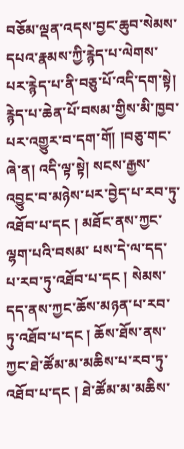བཅོམ་ལྡན་འདས་བྱང་ཆུབ་སེམས་དཔའ་རྣམས་ཀྱི་རྙེད་པ་ལེགས་པར་རྙེད་པ་ནི་བཅུ་པོ་འདི་དག་སྟེ། རྙེད་པ་ཆེན་པོ་བསམ་གྱིས་མི་ཁྱབ་པར་འགྱུར་བ་དག་གོ། །བཅུ་གང་ཞེ་ན། འདི་ལྟ་སྟེ། སངས་རྒྱས་འབྱུང་བ་མཉེས་པར་བྱེད་པ་རབ་ཏུ་འཐོབ་པ་དང ། མཐོང་ནས་ཀྱང་ལྷག་པའི་བསམ་ པས་དེ་ལ་དད་པ་རབ་ཏུ་འཐོབ་པ་དང ། སེམས་དད་ནས་ཀྱང་ཆོས་མཉན་པ་རབ་ཏུ་འཐོབ་པ་དང ། ཆོས་ཐོས་ནས་ཀྱང་ཐེ་ཚོམ་མ་མཆིས་པ་རབ་ཏུ་འཐོབ་པ་དང ། ཐེ་ཚོམ་མ་མཆིས་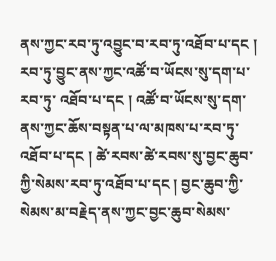ནས་ཀྱང་རབ་ཏུ་འབྱུང་བ་རབ་ཏུ་འཐོབ་པ་དང ། རབ་ཏུ་བྱུང་ནས་ཀྱང་འཚོ་བ་ཡོངས་སུ་དག་པ་རབ་ཏུ་ འཐོབ་པ་དང ། འཚོ་བ་ཡོངས་སུ་དག་ནས་ཀྱང་ཆོས་བསྟན་པ་ལ་མཁས་པ་རབ་ཏུ་འཐོབ་པ་དང ། ཚེ་རབས་ཚེ་རབས་སུ་བྱང་ཆུབ་ཀྱི་སེམས་རབ་ཏུ་འཐོབ་པ་དང ། བྱང་ཆུབ་ཀྱི་སེམས་མ་བརྗེད་ནས་ཀྱང་བྱང་ཆུབ་སེམས་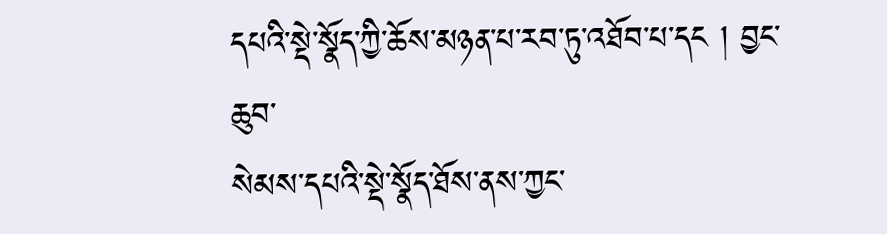དཔའི་སྡེ་སྣོད་ཀྱི་ཆོས་མཉན་པ་རབ་ཏུ་འཐོབ་པ་དང ། བྱང་ཆུབ་
སེམས་དཔའི་སྡེ་སྣོད་ཐོས་ནས་ཀྱང་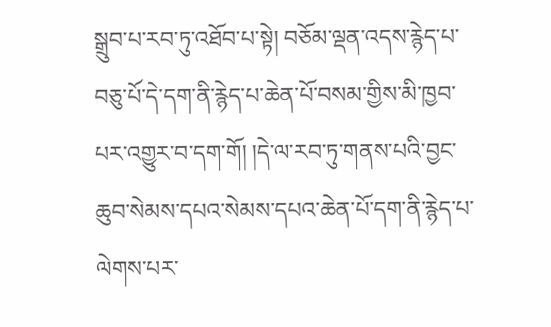སྒྲུབ་པ་རབ་ཏུ་འཐོབ་པ་སྟེ། བཅོམ་ལྡན་འདས་རྙེད་པ་བཅུ་པོ་དེ་དག་ནི་རྙེད་པ་ཆེན་པོ་བསམ་གྱིས་མི་ཁྱབ་པར་འགྱུར་བ་དག་གོ། །དེ་ལ་རབ་ཏུ་གནས་པའི་བྱང་ཆུབ་སེམས་དཔའ་སེམས་དཔའ་ཆེན་པོ་དག་ནི་རྙེད་པ་ལེགས་པར་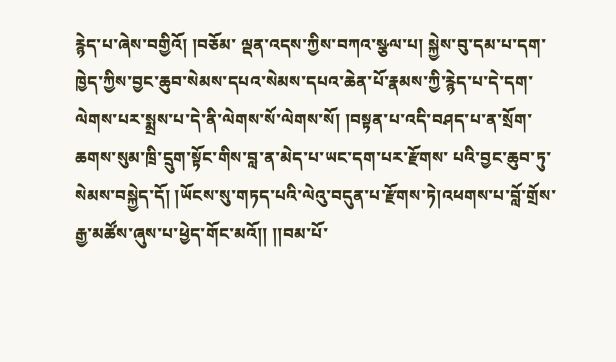རྙེད་པ་ཞེས་བགྱིའོ། །བཅོམ་ ལྡན་འདས་ཀྱིས་བཀའ་སྩལ་པ། སྐྱེས་བུ་དམ་པ་དག་ཁྱེད་ཀྱིས་བྱང་ཆུབ་སེམས་དཔའ་སེམས་དཔའ་ཆེན་པོ་རྣམས་ཀྱི་རྙེད་པ་དེ་དག་ལེགས་པར་སྨྲས་པ་དེ་ནི་ལེགས་སོ་ལེགས་སོ། །བསྟན་པ་འདི་བཤད་པ་ན་སྲོག་ཆགས་སུམ་ཁྲི་དྲུག་སྟོང་གིས་བླ་ན་མེད་པ་ཡང་དག་པར་རྫོགས་ པའི་བྱང་ཆུབ་ཏུ་སེམས་བསྐྱེད་དོ། །ཡོངས་སུ་གཏད་པའི་ལེའུ་བདུན་པ་རྫོགས་ཏེ།འཕགས་པ་བློ་གྲོས་རྒྱ་མཚོས་ཞུས་པ་ཕྱེད་གོང་མའོ།། །།བམ་པོ་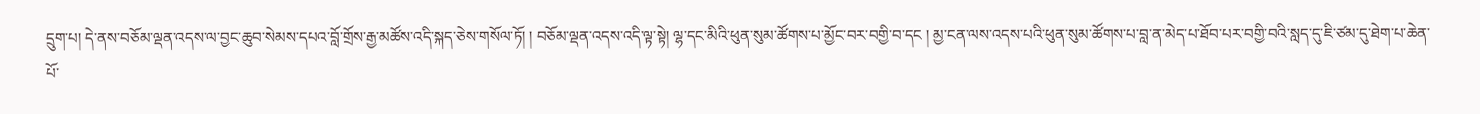དྲུག་པ། དེ་ནས་བཅོམ་ལྡན་འདས་ལ་བྱང་ཆུབ་སེམས་དཔའ་བློ་གྲོས་རྒྱ་མཚོས་འདི་སྐད་ཅེས་གསོལ་ཏོ། ། བཅོམ་ལྡན་འདས་འདི་ལྟ་སྟེ། ལྷ་དང་མིའི་ཕུན་སུམ་ཚོགས་པ་མྱོང་བར་བགྱི་བ་དང ། མྱ་ངན་ལས་འདས་པའི་ཕུན་སུམ་ཚོགས་པ་བླ་ན་མེད་པ་ཐོབ་པར་བགྱི་བའི་སླད་དུ་ཇི་ཙམ་དུ་ཐེག་པ་ཆེན་པོ་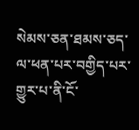སེམས་ཅན་ཐམས་ཅད་ལ་ཕན་པར་བགྱིད་པར་གྱུར་པ་ནི་ངོ་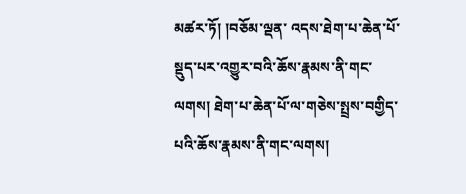མཚར་ཏོ། །བཅོམ་ལྡན་ འདས་ཐེག་པ་ཆེན་པོ་སྡུད་པར་འགྱུར་བའི་ཆོས་རྣམས་ནི་གང་ལགས། ཐེག་པ་ཆེན་པོ་ལ་གཅེས་སྤྲས་བགྱིད་པའི་ཆོས་རྣམས་ནི་གང་ལགས།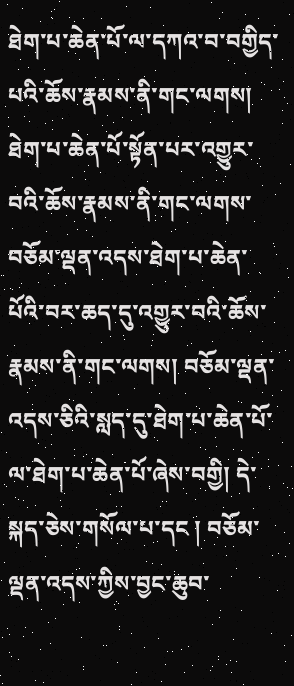ཐེག་པ་ཆེན་པོ་ལ་དཀའ་བ་བགྱིད་པའི་ཆོས་རྣམས་ནི་གང་ལགས། ཐེག་པ་ཆེན་པོ་སྟོན་པར་འགྱུར་བའི་ཆོས་རྣམས་ནི་གང་ལགས་ བཅོམ་ལྡན་འདས་ཐེག་པ་ཆེན་པོའི་བར་ཆད་དུ་འགྱུར་བའི་ཆོས་རྣམས་ནི་གང་ལགས། བཅོམ་ལྡན་འདས་ཅིའི་སླད་དུ་ཐེག་པ་ཆེན་པོ་ལ་ཐེག་པ་ཆེན་པོ་ཞེས་བགྱི། དེ་སྐད་ཅེས་གསོལ་པ་དང ། བཅོམ་ལྡན་འདས་ཀྱིས་བྱང་ཆུབ་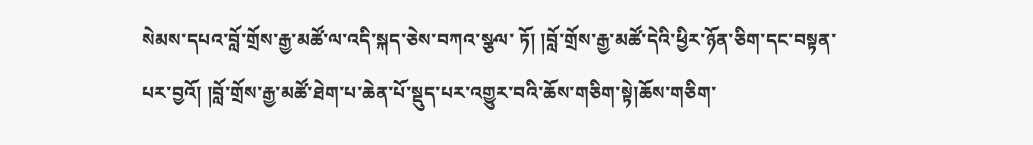སེམས་དཔའ་བློ་གྲོས་རྒྱ་མཚོ་ལ་འདི་སྐད་ཅེས་བཀའ་སྩལ་ ཏོ། །བློ་གྲོས་རྒྱ་མཚོ་དེའི་ཕྱིར་ཉོན་ཅིག་དང་བསྟན་པར་བྱའོ། །བློ་གྲོས་རྒྱ་མཚོ་ཐེག་པ་ཆེན་པོ་སྡུད་པར་འགྱུར་བའི་ཆོས་གཅིག་སྟེ།ཆོས་གཅིག་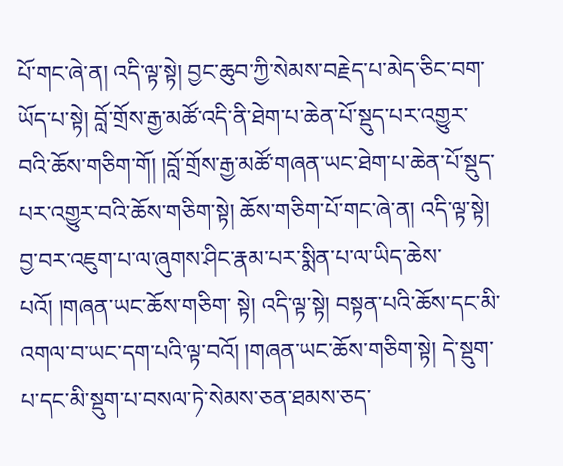པོ་གང་ཞེ་ན། འདི་ལྟ་སྟེ། བྱང་ཆུབ་ཀྱི་སེམས་བརྗེད་པ་མེད་ཅིང་བག་ཡོད་པ་སྟེ། བློ་གྲོས་རྒྱ་མཚོ་འདི་ནི་ཐེག་པ་ཆེན་པོ་སྡུད་པར་འགྱུར་
བའི་ཆོས་གཅིག་གོ། །བློ་གྲོས་རྒྱ་མཚོ་གཞན་ཡང་ཐེག་པ་ཆེན་པོ་སྡུད་པར་འགྱུར་བའི་ཆོས་གཅིག་སྟེ། ཆོས་གཅིག་པོ་གང་ཞེ་ན། འདི་ལྟ་སྟེ། བྱ་བར་འཇུག་པ་ལ་ཞུགས་ཤིང་རྣམ་པར་སྨིན་པ་ལ་ཡིད་ཆེས་པའོ། །གཞན་ཡང་ཆོས་གཅིག་ སྟེ། འདི་ལྟ་སྟེ། བསྟན་པའི་ཆོས་དང་མི་འགལ་བ་ཡང་དག་པའི་ལྟ་བའོ། །གཞན་ཡང་ཆོས་གཅིག་སྟེ། དེ་སྡུག་པ་དང་མི་སྡུག་པ་བསལ་ཏེ་སེམས་ཅན་ཐམས་ཅད་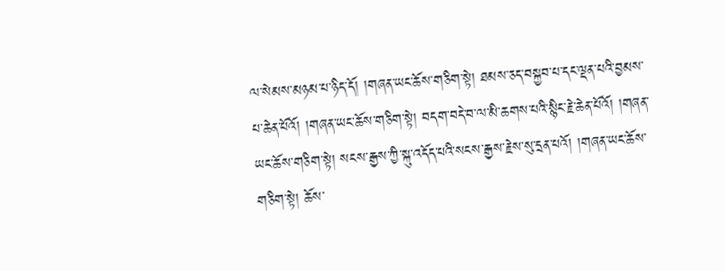ལ་སེམས་མཉམ་པ་ཉིད་དོ། །གཞན་ཡང་ཆོས་གཅིག་སྟེ། ཐམས་ཅད་བསྐྱབ་པ་དང་ལྡན་པའི་བྱམས་ པ་ཆེན་པོའོ། །གཞན་ཡང་ཆོས་གཅིག་སྟེ། བདག་བདེ་བ་ལ་མི་ཆགས་པའི་སྙིང་རྗེ་ཆེན་པོའོ། །གཞན་ཡང་ཆོས་གཅིག་སྟེ། སངས་རྒྱས་ཀྱི་སྐུ་འདོད་པའི་སངས་རྒྱས་རྗེས་སུ་དྲན་པའོ། །གཞན་ཡང་ཆོས་གཅིག་སྟེ། ཆོས་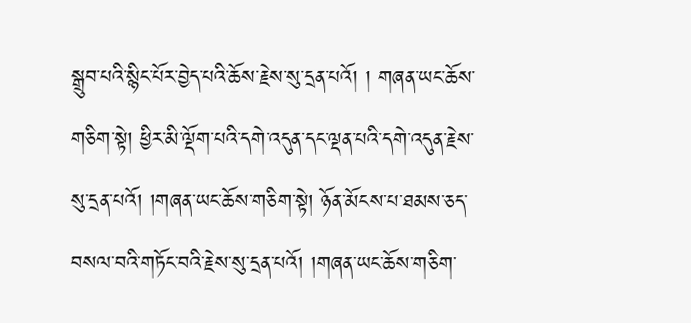སྒྲུབ་པའི་སྙིང་པོར་བྱེད་པའི་ཆོས་རྗེས་སུ་དྲན་པའོ། ། གཞན་ཡང་ཆོས་གཅིག་སྟེ། ཕྱིར་མི་ལྡོག་པའི་དགེ་འདུན་དང་ལྡན་པའི་དགེ་འདུན་རྗེས་སུ་དྲན་པའོ། །གཞན་ཡང་ཆོས་གཅིག་སྟེ། ཉོན་མོངས་པ་ཐམས་ཅད་བསལ་བའི་གཏོང་བའི་རྗེས་སུ་དྲན་པའོ། །གཞན་ཡང་ཆོས་གཅིག་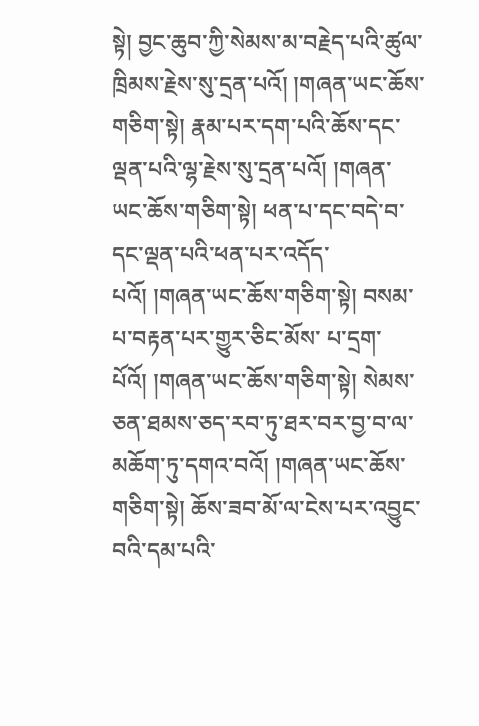སྟེ། བྱང་ཆུབ་ཀྱི་སེམས་མ་བརྗེད་པའི་ཚུལ་ ཁྲིམས་རྗེས་སུ་དྲན་པའོ། །གཞན་ཡང་ཆོས་གཅིག་སྟེ། རྣམ་པར་དག་པའི་ཆོས་དང་ལྡན་པའི་ལྷ་རྗེས་སུ་དྲན་པའོ། །གཞན་ཡང་ཆོས་གཅིག་སྟེ། ཕན་པ་དང་བདེ་བ་དང་ལྡན་པའི་ཕན་པར་འདོད་པའོ། །གཞན་ཡང་ཆོས་གཅིག་སྟེ། བསམ་པ་བརྟན་པར་གྱུར་ཅིང་མོས་ པ་དྲག་པོའོ། །གཞན་ཡང་ཆོས་གཅིག་སྟེ། སེམས་ཅན་ཐམས་ཅད་རབ་ཏུ་ཐར་བར་བྱ་བ་ལ་མཆོག་ཏུ་དགའ་བའོ། །གཞན་ཡང་ཆོས་གཅིག་སྟེ། ཆོས་ཟབ་མོ་ལ་ངེས་པར་འབྱུང་བའི་དམ་པའི་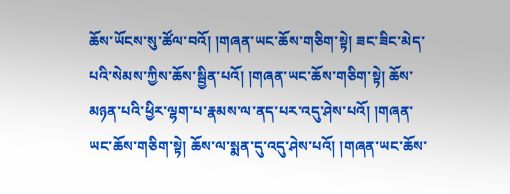ཆོས་ཡོངས་སུ་ཚོལ་བའོ། །གཞན་ཡང་ཆོས་གཅིག་སྟེ། ཟང་ཟིང་མེད་ པའི་སེམས་ཀྱིས་ཆོས་སྦྱིན་པའོ། །གཞན་ཡང་ཆོས་གཅིག་སྟེ། ཆོས་མཉན་པའི་ཕྱིར་ལྷག་པ་རྣམས་ལ་ནད་པར་འདུ་ཤེས་པའོ། །གཞན་ཡང་ཆོས་གཅིག་སྟེ། ཆོས་ལ་སྨན་དུ་འདུ་ཤེས་པའོ། །གཞན་ཡང་ཆོས་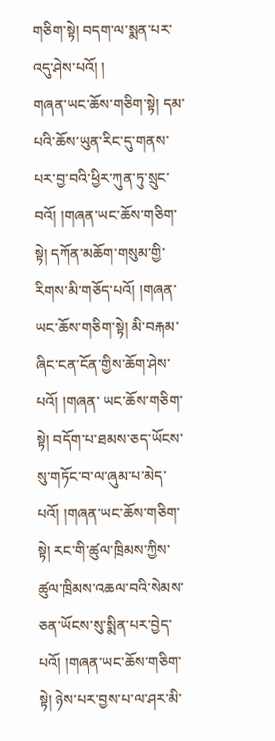གཅིག་སྟེ། བདག་ལ་སྨན་པར་འདུ་ཤེས་པའོ། །
གཞན་ཡང་ཆོས་གཅིག་སྟེ། དམ་པའི་ཆོས་ཡུན་རིང་དུ་གནས་པར་བྱ་བའི་ཕྱིར་ཀུན་ཏུ་སྲུང་བའོ། །གཞན་ཡང་ཆོས་གཅིག་སྟེ། དཀོན་མཆོག་གསུམ་གྱི་རིགས་མི་གཅོད་པའོ། །གཞན་ཡང་ཆོས་གཅིག་སྟེ། མི་བརྐམ་ཞིང་ངན་ངོན་གྱིས་ཆོག་ཤེས་པའོ། །གཞན་ ཡང་ཆོས་གཅིག་སྟེ། བདོག་པ་ཐམས་ཅད་ཡོངས་སུ་གཏོང་བ་ལ་ཞུམ་པ་མེད་པའོ། །གཞན་ཡང་ཆོས་གཅིག་སྟེ། རང་གི་ཚུལ་ཁྲིམས་ཀྱིས་ཚུལ་ཁྲིམས་འཆལ་བའི་སེམས་ཅན་ཡོངས་སུ་སྨིན་པར་བྱེད་པའོ། །གཞན་ཡང་ཆོས་གཅིག་སྟེ། ཉེས་པར་བྱས་པ་ལ་ཤར་མི་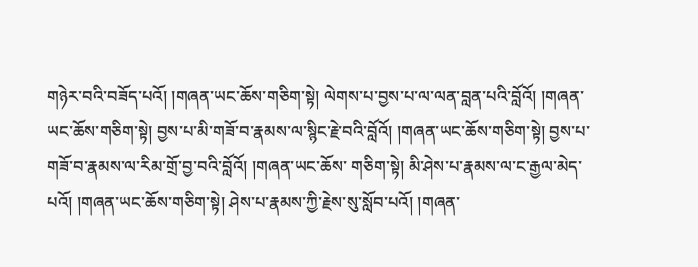གཉེར་བའི་བཟོད་པའོ། །གཞན་ཡང་ཆོས་གཅིག་སྟེ། ལེགས་པ་བྱས་པ་ལ་ལན་བླན་པའི་བློའོ། །གཞན་ཡང་ཆོས་གཅིག་སྟེ། བྱས་པ་མི་གཟོ་བ་རྣམས་ལ་སྙིང་རྗེ་བའི་བློའོ། །གཞན་ཡང་ཆོས་གཅིག་སྟེ། བྱས་པ་གཟོ་བ་རྣམས་ལ་རིམ་གྲོ་བྱ་བའི་བློའོ། །གཞན་ཡང་ཆོས་ གཅིག་སྟེ། མི་ཤེས་པ་རྣམས་ལ་ང་རྒྱལ་མེད་པའོ། །གཞན་ཡང་ཆོས་གཅིག་སྟེ། ཤེས་པ་རྣམས་ཀྱི་རྗེས་སུ་སློབ་པའོ། །གཞན་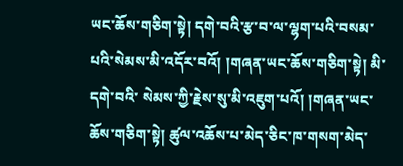ཡང་ཆོས་གཅིག་སྟེ། དགེ་བའི་རྩ་བ་ལ་ལྷག་པའི་བསམ་པའི་སེམས་མི་འདོར་བའོ། །གཞན་ཡང་ཆོས་གཅིག་སྟེ། མི་དགེ་བའི་ སེམས་ཀྱི་རྗེས་སུ་མི་འཇུག་པའོ། །གཞན་ཡང་ཆོས་གཅིག་སྟེ། ཚུལ་འཆོས་པ་མེད་ཅིང་ཁ་གསག་མེད་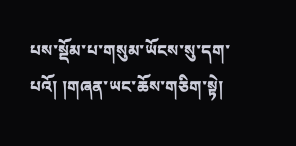པས་སྡོམ་པ་གསུམ་ཡོངས་སུ་དག་པའོ། །གཞན་ཡང་ཆོས་གཅིག་སྟེ།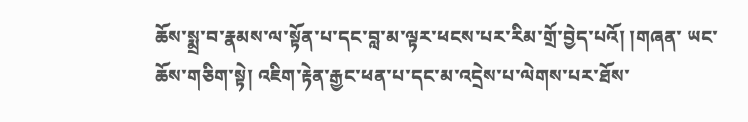ཆོས་སྨྲ་བ་རྣམས་ལ་སྟོན་པ་དང་བླ་མ་ལྟར་ཕངས་པར་རིམ་གྲོ་བྱེད་པའོ། །གཞན་ ཡང་ཆོས་གཅིག་སྟེ། འཇིག་རྟེན་རྒྱང་ཕན་པ་དང་མ་འདྲེས་པ་ལེགས་པར་ཐོས་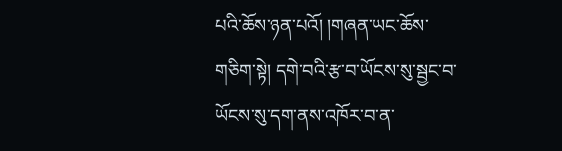པའི་ཆོས་ཉན་པའོ། །གཞན་ཡང་ཆོས་གཅིག་སྟེ། དགེ་བའི་རྩ་བ་ཡོངས་སུ་སྦྱང་བ་ཡོངས་སུ་དག་ནས་འཁོར་བ་ན་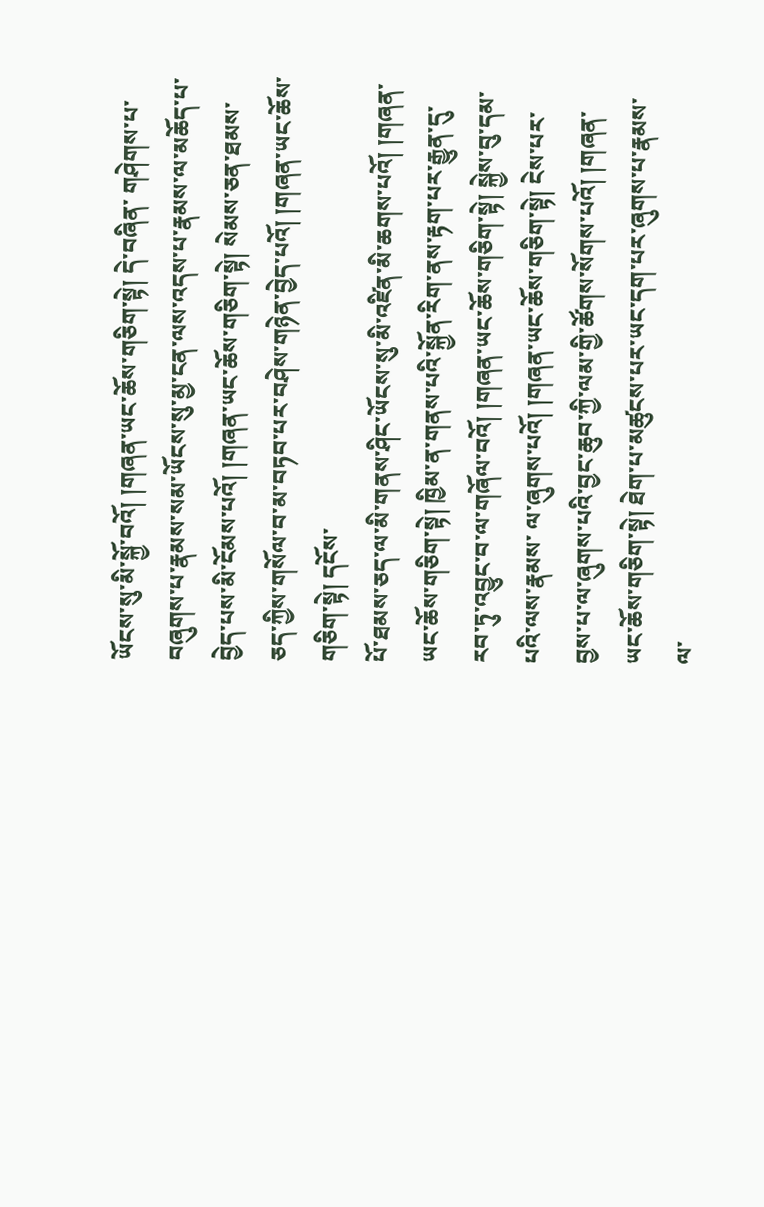ཡོངས་སུ་མི་སྐྱོ་བའོ། །གཞན་ཡང་ཆོས་གཅིག་སྟེ། དེ་བཞིན་ གཤེགས་པ་བཞུགས་པ་རྣམས་སམ་ཡོངས་སུ་མྱ་ངན་ལས་འདས་པ་རྣམས་ལ་མཆོད་པ་བྱེད་པས་མི་ངོམས་པའོ། །གཞན་ཡང་ཆོས་གཅིག་སྟེ། སེམས་ཅན་ཐམས་ཅད་ཀྱིས་གསོལ་བ་མ་བཏབ་པར་བཤེས་གཉེན་བྱེད་པའོ། །གཞན་ཡང་ཆོས་གཅིག་སྟེ། དངོས་
པོ་ཐམས་ཅད་ལ་མི་གནས་ཤིང་ཡོངས་སུ་མི་འཛིན་མི་ཆགས་པའོ། །གཞན་ཡང་ཆོས་གཅིག་སྟེ། ཁྱིམ་ན་གནས་པའི་སྐྱོན་རིག་ནས་རྟག་པར་རྒྱུན་དུ་རབ་ཏུ་འབྱུང་བ་ལ་གཞོལ་བའོ། །གཞན་ཡང་ཆོས་གཅིག་སྟེ། སྐྱེས་བུ་དམ་པའི་ལས་རྣམས་ ལ་ཞུགས་པའོ། །གཞན་ཡང་ཆོས་གཅིག་སྟེ། ངེས་པར་བྱས་པ་ལ་ཞུགས་པའི་བྱང་ཆུབ་ཀྱི་ལམ་གྱི་ཚོགས་སོགས་པའོ། །གཞན་ཡང་ཆོས་གཅིག་སྟེ། ཐེག་པ་མཚུངས་པར་ཡང་དག་པར་ཞུགས་པ་རྣམས་ལ་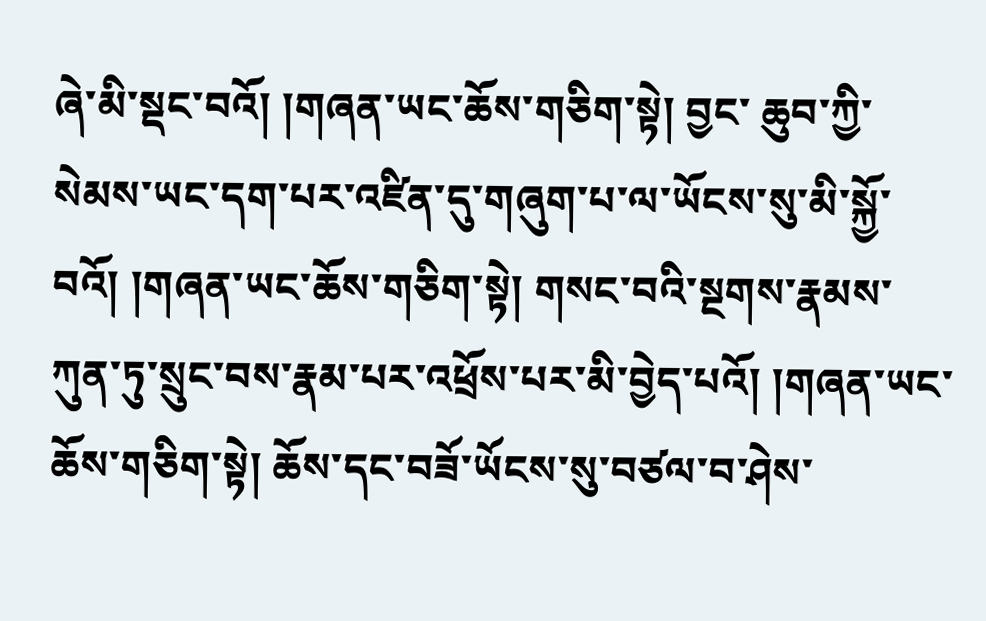ཞེ་མི་སྡང་བའོ། །གཞན་ཡང་ཆོས་གཅིག་སྟེ། བྱང་ ཆུབ་ཀྱི་སེམས་ཡང་དག་པར་འཛིན་དུ་གཞུག་པ་ལ་ཡོངས་སུ་མི་སྐྱོ་བའོ། །གཞན་ཡང་ཆོས་གཅིག་སྟེ། གསང་བའི་སྔགས་རྣམས་ཀུན་ཏུ་སྲུང་བས་རྣམ་པར་འཕྲོས་པར་མི་བྱེད་པའོ། །གཞན་ཡང་ཆོས་གཅིག་སྟེ། ཆོས་དང་བཟོ་ཡོངས་སུ་བཙལ་བ་ཤེས་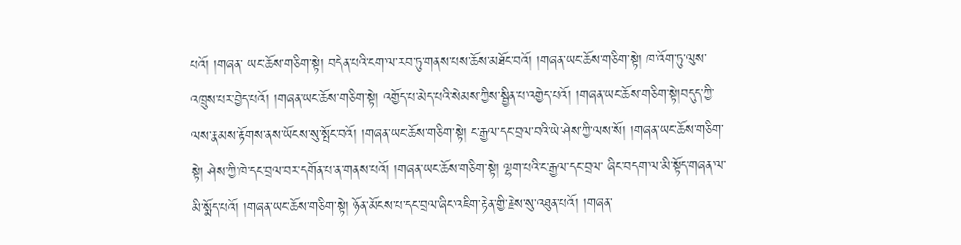པའོ། །གཞན་ ཡང་ཆོས་གཅིག་སྟེ། བདེན་པའི་ངག་ལ་རབ་ཏུ་གནས་པས་ཆོས་མཐོང་བའོ། །གཞན་ཡང་ཆོས་གཅིག་སྟེ། ཁ་འོག་ཏུ་ལུས་འཁྲུས་པར་བྱེད་པའོ། །གཞན་ཡང་ཆོས་གཅིག་སྟེ། འགྱོད་པ་མེད་པའི་སེམས་ཀྱིས་སྦྱིན་པ་འགྱེད་པའོ། །གཞན་ཡང་ཆོས་གཅིག་སྟེ།བདུད་ཀྱི་ལས་རྣམས་རྟོགས་ནས་ཡོངས་སུ་སྤོང་བའོ། །གཞན་ཡང་ཆོས་གཅིག་སྟེ། ང་རྒྱལ་དང་བྲལ་བའི་ཡེ་ཤེས་ཀྱི་ལས་སོ། །གཞན་ཡང་ཆོས་གཅིག་སྟེ། ཤེས་ཀྱི་ཁེ་དང་བྲལ་བར་དགོན་པ་ན་གནས་པའོ། །གཞན་ཡང་ཆོས་གཅིག་སྟེ། ལྷག་པའི་ང་རྒྱལ་དང་བྲལ་ ཞིང་བདག་ལ་མི་སྟོད་གཞན་ལ་མི་སྨོད་པའོ། །གཞན་ཡང་ཆོས་གཅིག་སྟེ། ཉོན་མོངས་པ་དང་བྲལ་ཞིང་འཇིག་རྟེན་གྱི་རྗེས་སུ་འཐུན་པའོ། །གཞན་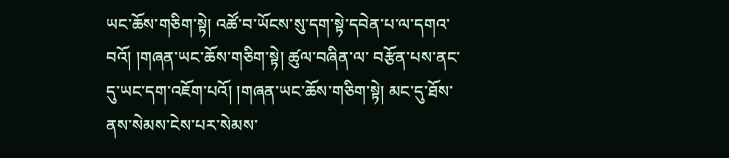ཡང་ཆོས་གཅིག་སྟེ། འཚོ་བ་ཡོངས་སུ་དག་སྟེ་དབེན་པ་ལ་དགའ་བའོ། །གཞན་ཡང་ཆོས་གཅིག་སྟེ། ཚུལ་བཞིན་ལ་ བརྩོན་པས་ནང་དུ་ཡང་དག་འཇོག་པའོ། །གཞན་ཡང་ཆོས་གཅིག་སྟེ། མང་དུ་ཐོས་ནས་སེམས་ངེས་པར་སེམས་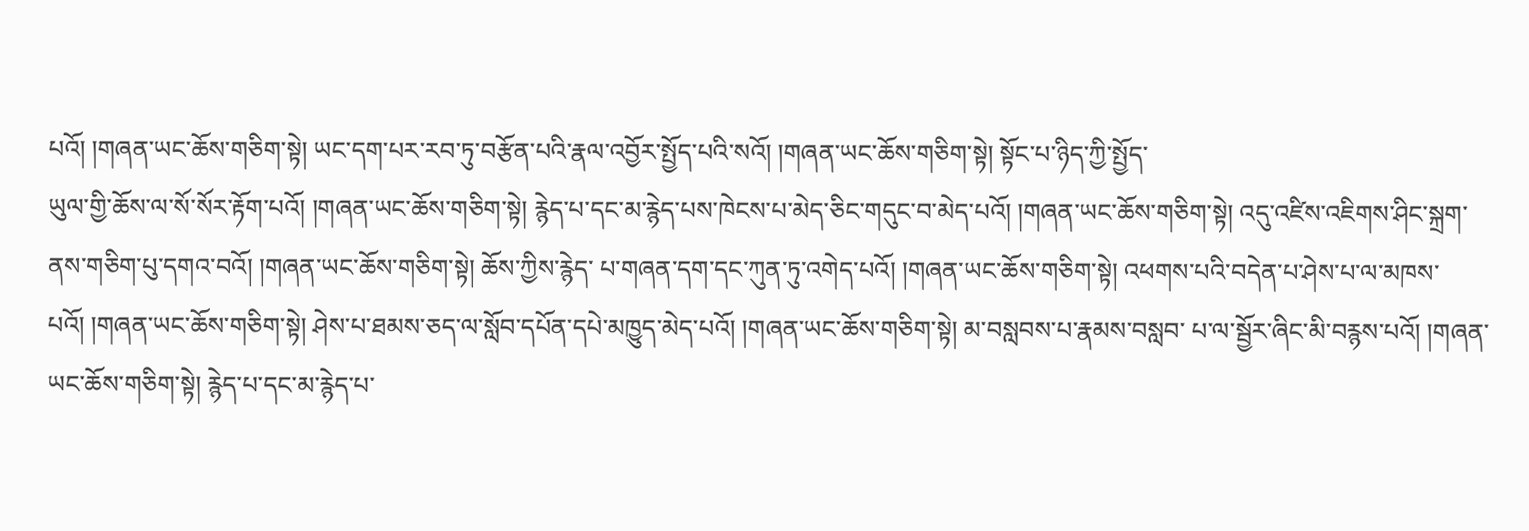པའོ། །གཞན་ཡང་ཆོས་གཅིག་སྟེ། ཡང་དག་པར་རབ་ཏུ་བརྩོན་པའི་རྣལ་འབྱོར་སྤྱོད་པའི་སའོ། །གཞན་ཡང་ཆོས་གཅིག་སྟེ། སྟོང་པ་ཉིད་ཀྱི་སྤྱོད་
ཡུལ་གྱི་ཆོས་ལ་སོ་སོར་རྟོག་པའོ། །གཞན་ཡང་ཆོས་གཅིག་སྟེ། རྙེད་པ་དང་མ་རྙེད་པས་ཁེངས་པ་མེད་ཅིང་གདུང་བ་མེད་པའོ། །གཞན་ཡང་ཆོས་གཅིག་སྟེ། འདུ་འཛིས་འཇིགས་ཤིང་སྐྲག་ནས་གཅིག་པུ་དགའ་བའོ། །གཞན་ཡང་ཆོས་གཅིག་སྟེ། ཆོས་ཀྱིས་རྙེད་ པ་གཞན་དག་དང་ཀུན་ཏུ་འགེད་པའོ། །གཞན་ཡང་ཆོས་གཅིག་སྟེ། འཕགས་པའི་བདེན་པ་ཤེས་པ་ལ་མཁས་པའོ། །གཞན་ཡང་ཆོས་གཅིག་སྟེ། ཤེས་པ་ཐམས་ཅད་ལ་སློབ་དཔོན་དཔེ་མཁྱུད་མེད་པའོ། །གཞན་ཡང་ཆོས་གཅིག་སྟེ། མ་བསླབས་པ་རྣམས་བསླབ་ པ་ལ་སྦྱོར་ཞིང་མི་བརྙས་པའོ། །གཞན་ཡང་ཆོས་གཅིག་སྟེ། རྙེད་པ་དང་མ་རྙེད་པ་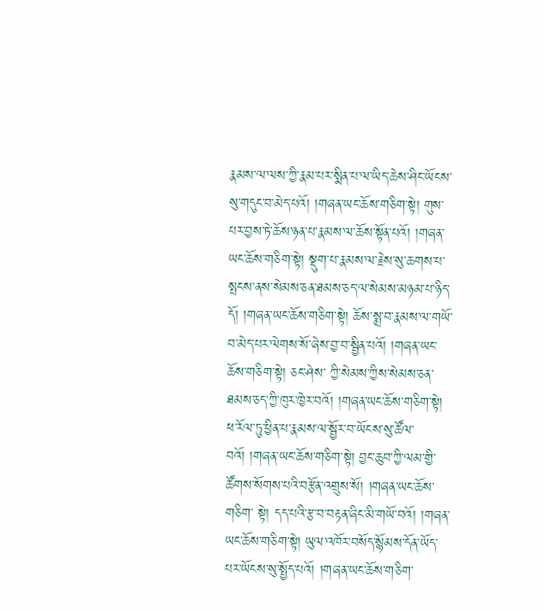རྣམས་ལ་ལས་ཀྱི་རྣམ་པར་སྨིན་པ་ལ་ཡིད་ཆེས་ཤིང་ཡོངས་སུ་གདུང་བ་མེད་པའོ། །གཞན་ཡང་ཆོས་གཅིག་སྟེ། གུས་པར་བྱས་ཏེ་ཆོས་ཉན་པ་རྣམས་ལ་ཆོས་སྟོན་པའོ། །གཞན་ ཡང་ཆོས་གཅིག་སྟེ། སྡུག་པ་རྣམས་ལ་རྗེས་སུ་ཆགས་པ་སྤངས་ནས་སེམས་ཅན་ཐམས་ཅད་ལ་སེམས་མཉམ་པ་ཉིད་དོ། །གཞན་ཡང་ཆོས་གཅིག་སྟེ། ཆོས་སྨྲ་བ་རྣམས་ལ་གཡོ་བ་མེད་པར་ལེགས་སོ་ཞེས་བྱ་བ་སྦྱིན་པའོ། །གཞན་ཡང་ཆོས་གཅིག་སྟེ། ཅང་ཤེས་ ཀྱི་སེམས་ཀྱིས་སེམས་ཅན་ཐམས་ཅད་ཀྱི་ཁུར་ཁྱེར་བའོ། །གཞན་ཡང་ཆོས་གཅིག་སྟེ། ཕ་རོལ་ཏུ་ཕྱིན་པ་རྣམས་ལ་སྦྱོར་བ་ཡོངས་སུ་ཚོལ་བའོ། །གཞན་ཡང་ཆོས་གཅིག་སྟེ། བྱང་ཆུབ་ཀྱི་ལམ་གྱི་ཚོགས་སོགས་པའི་བརྩོན་འགྲུས་སོ། །གཞན་ཡང་ཆོས་གཅིག་ སྟེ། དད་པའི་རྩ་བ་བརྟན་ཞིང་མི་གཡོ་བའོ། །གཞན་ཡང་ཆོས་གཅིག་སྟེ། ཡུལ་འཁོར་བསོད་སྙོམས་དོན་ཡོད་པར་ཡོངས་སུ་སྤྱོད་པའོ། །གཞན་ཡང་ཆོས་གཅིག་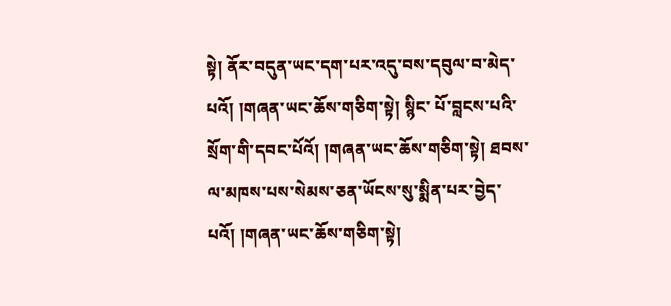སྟེ། ནོར་བདུན་ཡང་དག་པར་འདུ་བས་དབུལ་བ་མེད་པའོ། །གཞན་ཡང་ཆོས་གཅིག་སྟེ། སྙིང་ པོ་བླངས་པའི་སྲོག་གི་དབང་པོའོ། །གཞན་ཡང་ཆོས་གཅིག་སྟེ། ཐབས་ལ་མཁས་པས་སེམས་ཅན་ཡོངས་སུ་སྨིན་པར་བྱེད་པའོ། །གཞན་ཡང་ཆོས་གཅིག་སྟེ།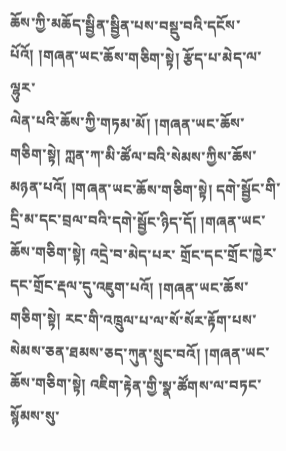ཆོས་ཀྱི་མཆོད་སྦྱིན་སྦྱིན་པས་བསྡུ་བའི་དངོས་པོའོ། །གཞན་ཡང་ཆོས་གཅིག་སྟེ། རྩོད་པ་མེད་ལ་ལྷུར་
ལེན་པའི་ཆོས་ཀྱི་གཏམ་མོ། །གཞན་ཡང་ཆོས་གཅིག་སྟེ། ཀླན་ཀ་མི་ཚོལ་བའི་སེམས་ཀྱིས་ཆོས་མཉན་པའོ། །གཞན་ཡང་ཆོས་གཅིག་སྟེ། དགེ་སྦྱོང་གི་དྲི་མ་དང་བྲལ་བའི་དགེ་སྦྱོང་ཉིད་དོ། །གཞན་ཡང་ཆོས་གཅིག་སྟེ། འདྲེ་བ་མེད་པར་ གྲོང་དང་གྲོང་ཁྱེར་དང་གྲོང་རྡལ་དུ་འཇུག་པའོ། །གཞན་ཡང་ཆོས་གཅིག་སྟེ། རང་གི་འཁྲུལ་པ་ལ་སོ་སོར་རྟོག་པས་སེམས་ཅན་ཐམས་ཅད་ཀུན་སྲུང་བའོ། །གཞན་ཡང་ཆོས་གཅིག་སྟེ། འཇིག་རྟེན་གྱི་སྣ་ཚོགས་ལ་བཏང་སྙོམས་སུ་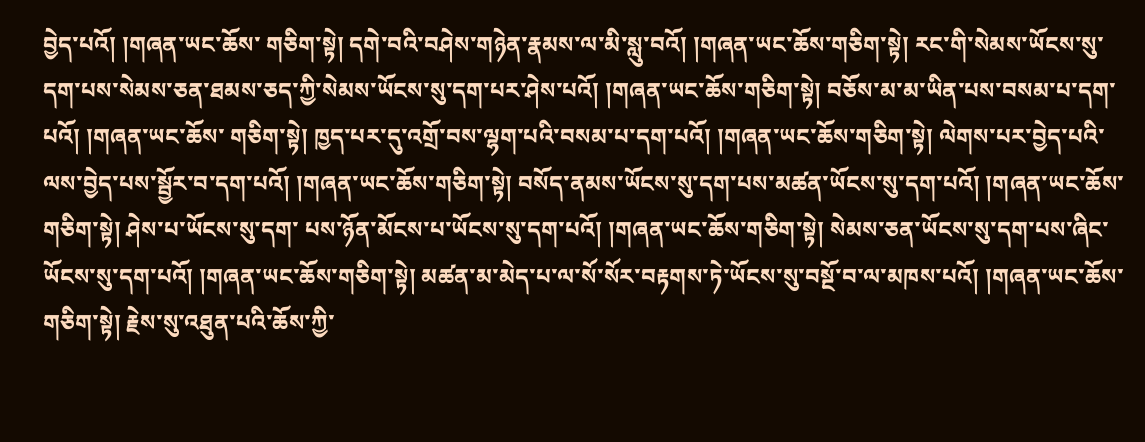བྱེད་པའོ། །གཞན་ཡང་ཆོས་ གཅིག་སྟེ། དགེ་བའི་བཤེས་གཉེན་རྣམས་ལ་མི་སླུ་བའོ། །གཞན་ཡང་ཆོས་གཅིག་སྟེ། རང་གི་སེམས་ཡོངས་སུ་དག་པས་སེམས་ཅན་ཐམས་ཅད་ཀྱི་སེམས་ཡོངས་སུ་དག་པར་ཤེས་པའོ། །གཞན་ཡང་ཆོས་གཅིག་སྟེ། བཅོས་མ་མ་ཡིན་པས་བསམ་པ་དག་པའོ། །གཞན་ཡང་ཆོས་ གཅིག་སྟེ། ཁྱད་པར་དུ་འགྲོ་བས་ལྷག་པའི་བསམ་པ་དག་པའོ། །གཞན་ཡང་ཆོས་གཅིག་སྟེ། ལེགས་པར་བྱེད་པའི་ལས་བྱེད་པས་སྦྱོར་བ་དག་པའོ། །གཞན་ཡང་ཆོས་གཅིག་སྟེ། བསོད་ནམས་ཡོངས་སུ་དག་པས་མཚན་ཡོངས་སུ་དག་པའོ། །གཞན་ཡང་ཆོས་གཅིག་སྟེ། ཤེས་པ་ཡོངས་སུ་དག་ པས་ཉོན་མོངས་པ་ཡོངས་སུ་དག་པའོ། །གཞན་ཡང་ཆོས་གཅིག་སྟེ། སེམས་ཅན་ཡོངས་སུ་དག་པས་ཞིང་ཡོངས་སུ་དག་པའོ། །གཞན་ཡང་ཆོས་གཅིག་སྟེ། མཚན་མ་མེད་པ་ལ་སོ་སོར་བརྟགས་ཏེ་ཡོངས་སུ་བསྔོ་བ་ལ་མཁས་པའོ། །གཞན་ཡང་ཆོས་གཅིག་སྟེ། རྗེས་སུ་འཐུན་པའི་ཆོས་ཀྱི་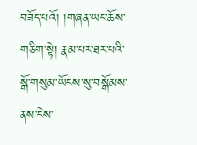བཟོད་པའོ། །གཞན་ཡང་ཆོས་གཅིག་སྟེ། རྣམ་པར་ཐར་པའི་སྒོ་གསུམ་ཡོངས་སུ་བསྒོམས་ནས་ངེས་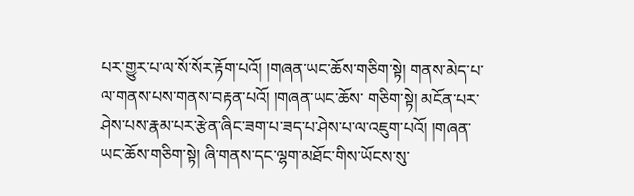པར་གྱུར་པ་ལ་སོ་སོར་རྟོག་པའོ། །གཞན་ཡང་ཆོས་གཅིག་སྟེ། གནས་མེད་པ་ལ་གནས་པས་གནས་བརྟན་པའོ། །གཞན་ཡང་ཆོས་ གཅིག་སྟེ། མངོན་པར་ཤེས་པས་རྣམ་པར་རྩེན་ཞིང་ཟག་པ་ཟད་པ་ཤེས་པ་ལ་འཇུག་པའོ། །གཞན་ཡང་ཆོས་གཅིག་སྟེ། ཞི་གནས་དང་ལྷག་མཐོང་གིས་ཡོངས་སུ་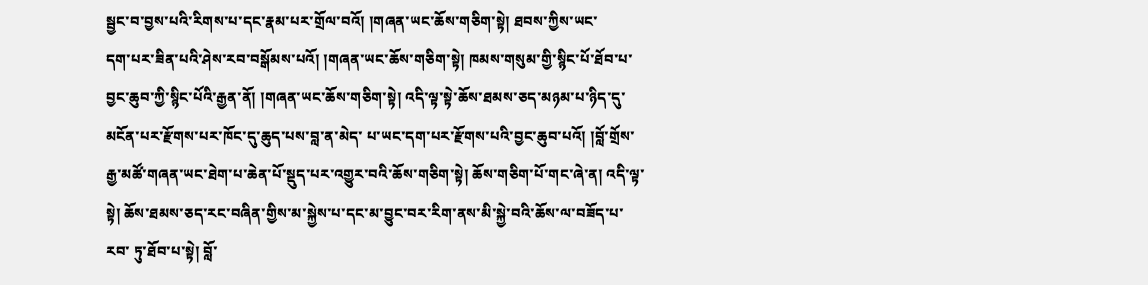སྦྱང་བ་བྱས་པའི་རིགས་པ་དང་རྣམ་པར་གྲོལ་བའོ། །གཞན་ཡང་ཆོས་གཅིག་སྟེ། ཐབས་ཀྱིས་ཡང་
དག་པར་ཟིན་པའི་ཤེས་རབ་བསྒོམས་པའོ། །གཞན་ཡང་ཆོས་གཅིག་སྟེ། ཁམས་གསུམ་གྱི་སྙིང་པོ་ཐོབ་པ་བྱང་ཆུབ་ཀྱི་སྙིང་པོའི་རྒྱན་ནོ། །གཞན་ཡང་ཆོས་གཅིག་སྟེ། འདི་ལྟ་སྟེ་ཆོས་ཐམས་ཅད་མཉམ་པ་ཉིད་དུ་མངོན་པར་རྫོགས་པར་ཁོང་དུ་ཆུད་པས་བླ་ན་མེད་ པ་ཡང་དག་པར་རྫོགས་པའི་བྱང་ཆུབ་པའོ། །བློ་གྲོས་རྒྱ་མཚོ་གཞན་ཡང་ཐེག་པ་ཆེན་པོ་སྡུད་པར་འགྱུར་བའི་ཆོས་གཅིག་སྟེ། ཆོས་གཅིག་པོ་གང་ཞེ་ན། འདི་ལྟ་སྟེ། ཆོས་ཐམས་ཅད་རང་བཞིན་གྱིས་མ་སྐྱེས་པ་དང་མ་བྱུང་བར་རིག་ནས་མི་སྐྱེ་བའི་ཆོས་ལ་བཟོད་པ་རབ་ ཏུ་ཐོབ་པ་སྟེ། བློ་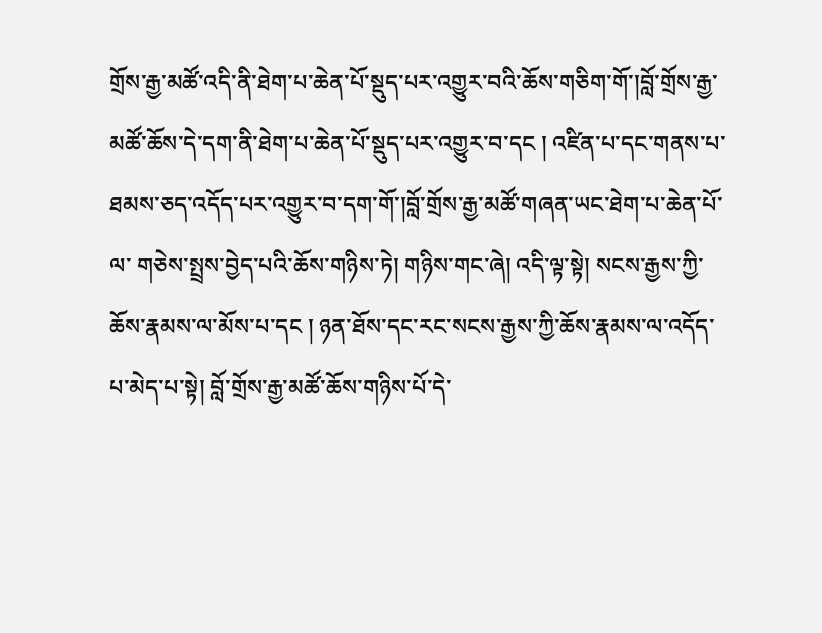གྲོས་རྒྱ་མཚོ་འདི་ནི་ཐེག་པ་ཆེན་པོ་སྡུད་པར་འགྱུར་བའི་ཆོས་གཅིག་གོ་།བློ་གྲོས་རྒྱ་མཚོ་ཆོས་དེ་དག་ནི་ཐེག་པ་ཆེན་པོ་སྡུད་པར་འགྱུར་བ་དང ། འཛིན་པ་དང་གནས་པ་ཐམས་ཅད་འདོད་པར་འགྱུར་བ་དག་གོ་།བློ་གྲོས་རྒྱ་མཚོ་གཞན་ཡང་ཐེག་པ་ཆེན་པོ་ལ་ གཅེས་སྤྲས་བྱེད་པའི་ཆོས་གཉིས་ཏེ། གཉིས་གང་ཞེ། འདི་ལྟ་སྟེ། སངས་རྒྱས་ཀྱི་ཆོས་རྣམས་ལ་མོས་པ་དང ། ཉན་ཐོས་དང་རང་སངས་རྒྱས་ཀྱི་ཆོས་རྣམས་ལ་འདོད་པ་མེད་པ་སྟེ། བློ་གྲོས་རྒྱ་མཚོ་ཆོས་གཉིས་པོ་དེ་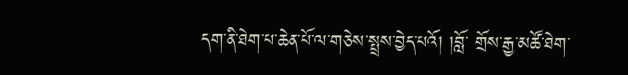དག་ནི་ཐེག་པ་ཆེན་པོ་ལ་གཅེས་སྤྲས་བྱེད་པའོ། །བློ་ གྲོས་རྒྱ་མཚོ་ཐེག་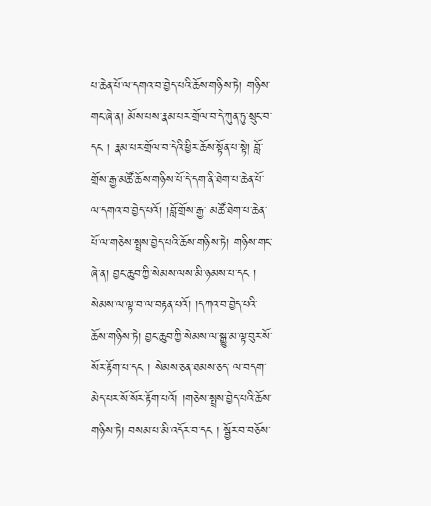པ་ཆེན་པོ་ལ་དགའ་བ་བྱེད་པའི་ཆོས་གཉིས་ཏེ། གཉིས་གང་ཞེ་ན། མོས་པས་རྣམ་པར་གྲོལ་བ་དེ་ཀུན་ཏུ་སྲུང་བ་དང ། རྣམ་པར་གྲོལ་བ་དེའི་ཕྱིར་ཆོས་སྟོན་པ་སྟེ། བློ་གྲོས་རྒྱ་མཚོ་ཆོས་གཉིས་པོ་དེ་དག་ནི་ཐེག་པ་ཆེན་པོ་ལ་དགའ་བ་བྱེད་པའོ། །བློ་གྲོས་རྒྱ་ མཚོ་ཐེག་པ་ཆེན་པོ་ལ་གཅེས་སྤྲས་བྱེད་པའི་ཆོས་གཉིས་ཏེ། གཉིས་གང་ཞེ་ན། བྱང་ཆུབ་ཀྱི་སེམས་ལས་མི་ཉམས་པ་དང ། སེམས་ལ་ལྟ་བ་ལ་བརྟན་པའོ། །དཀའ་བ་བྱེད་པའི་ཆོས་གཉིས་ཏེ། བྱང་ཆུབ་ཀྱི་སེམས་ལ་སྒྱུ་མ་ལྟ་བུར་སོ་སོར་རྟོག་པ་དང ། སེམས་ཅན་ཐམས་ཅད་ ལ་བདག་མེད་པར་སོ་སོར་རྟོག་པའོ། །གཅེས་སྤྲས་བྱེད་པའི་ཆོས་གཉིས་ཏེ། བསམ་པ་མི་འདོར་བ་དང ། སྦྱོར་བ་བཅོས་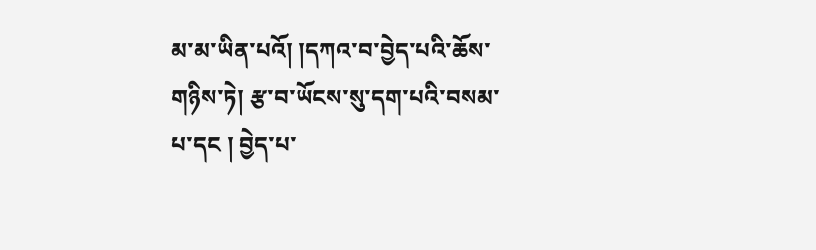མ་མ་ཡིན་པའོ། །དཀའ་བ་བྱེད་པའི་ཆོས་གཉིས་ཏེ། རྩ་བ་ཡོངས་སུ་དག་པའི་བསམ་པ་དང ། བྱེད་པ་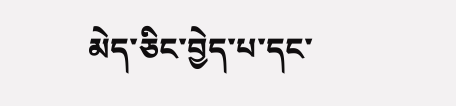མེད་ཅིང་བྱེད་པ་དང་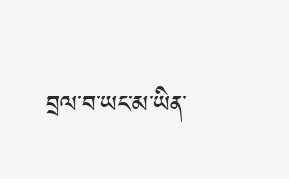བྲལ་བ་ཡང་མ་ཡིན་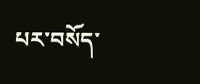པར་བསོད་